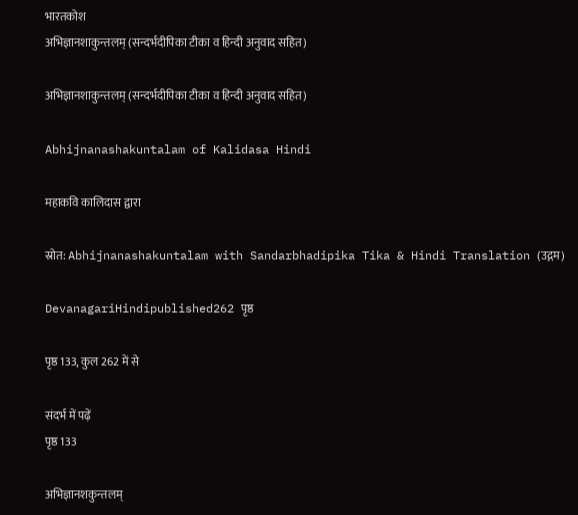भारतकोश
अभिज्ञानशाकुन्तलम् (सन्दर्भदीपिका टीका व हिन्दी अनुवाद सहित)

अभिज्ञानशाकुन्तलम् (सन्दर्भदीपिका टीका व हिन्दी अनुवाद सहित)

Abhijnanashakuntalam of Kalidasa Hindi

महाकवि कालिदास द्वारा

स्रोत: Abhijnanashakuntalam with Sandarbhadipika Tika & Hindi Translation (उद्गम)

DevanagariHindipublished262 पृष्ठ

पृष्ठ 133, कुल 262 में से

संदर्भ में पढ़ें
पृष्ठ 133

अभिज्ञानशकुन्तलम्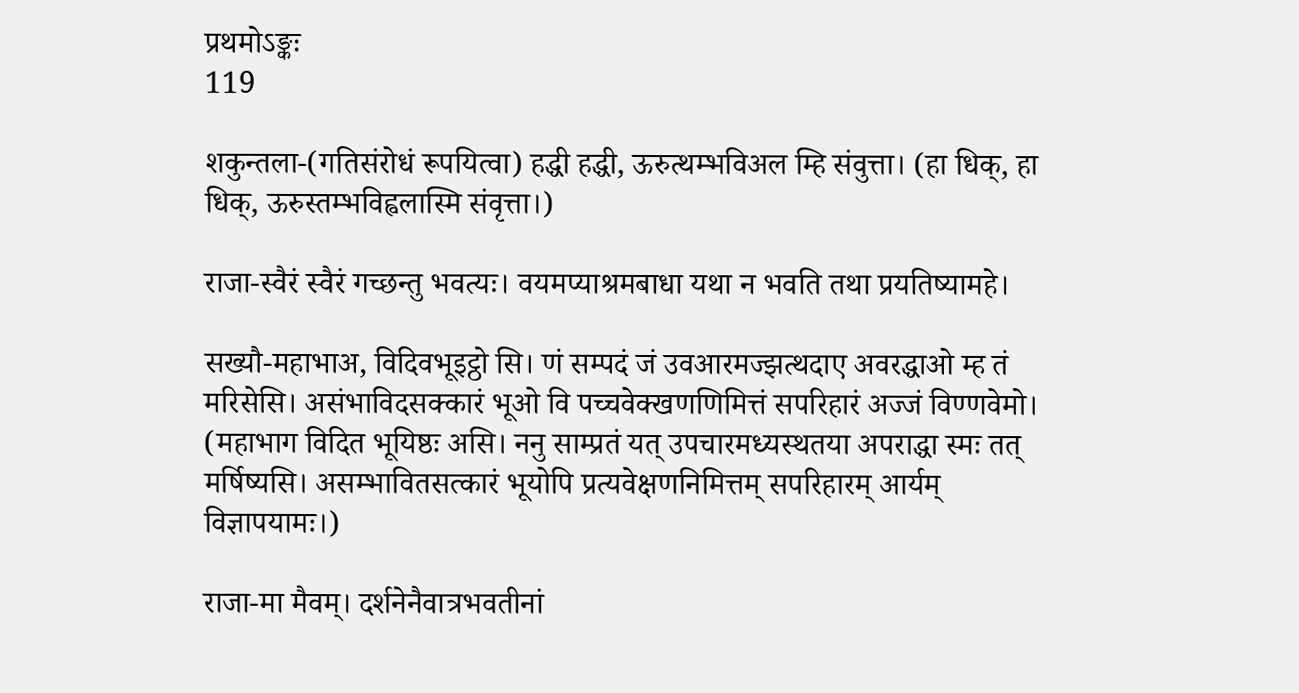प्रथमोऽङ्कः
119

शकुन्तला-(गतिसंरोधं रूपयित्वा) हद्धी हद्धी, ऊरुत्थम्भविअल म्हि संवुत्ता। (हा धिक्, हा धिक्, ऊरुस्तम्भविह्वलास्मि संवृत्ता।)

राजा-स्वैरं स्वैरं गच्छन्तु भवत्यः। वयमप्याश्रमबाधा यथा न भवति तथा प्रयतिष्यामहे।

सख्यौ-महाभाअ, विदिवभूइट्ठो सि। णं सम्पदं जं उवआरमज्झत्थदाए अवरद्धाओ म्ह तं मरिसेसि। असंभाविदसक्कारं भूओ वि पच्चवेक्खणणिमित्तं सपरिहारं अज्जं विण्णवेमो। (महाभाग विदित भूयिष्ठः असि। ननु साम्प्रतं यत् उपचारमध्यस्थतया अपराद्धा स्मः तत् मर्षिष्यसि। असम्भावितसत्कारं भूयोपि प्रत्यवेक्षणनिमित्तम् सपरिहारम् आर्यम् विज्ञापयामः।)

राजा-मा मैवम्। दर्शनेनैवात्रभवतीनां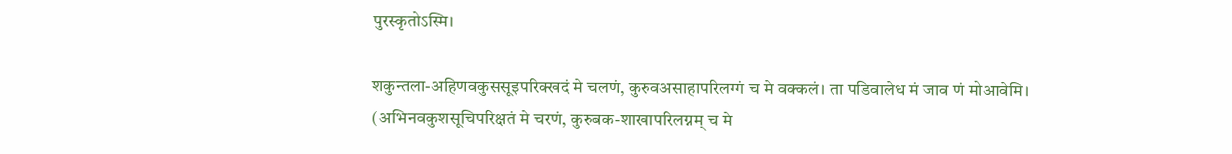पुरस्कृतोऽस्मि।

शकुन्तला-अहिणवकुससूइपरिक्खदं मे चलणं, कुरुवअसाहापरिलग्गं च मे वक्कलं। ता पडिवालेध मं जाव णं मोआवेमि। (अभिनवकुशसूचिपरिक्षतं मे चरणं, कुरुबक-शाखापरिलग्नम् च मे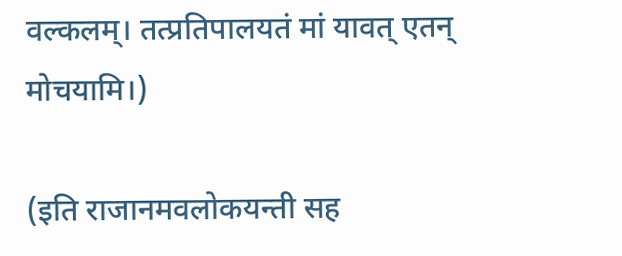वल्कलम्। तत्प्रतिपालयतं मां यावत् एतन् मोचयामि।)

(इति राजानमवलोकयन्ती सह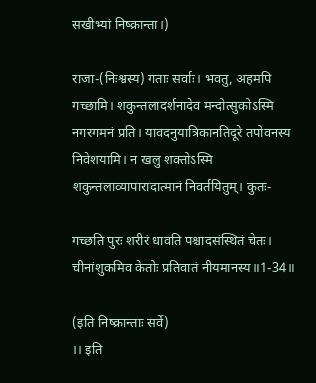सखीभ्यां निष्क्रान्ता।)

राजा-(निःश्वस्य) गताः सर्वाः। भवतु, अहमपि गच्छामि। शकुन्तलादर्शनादेव मन्दोत्सुकोऽस्मि नगरगमनं प्रति। यावदनुयात्रिकानतिदूरे तपोवनस्य निवेशयामि। न खलु शक्तोऽस्मि शकुन्तलाव्यापारादात्मानं निवर्तयितुम्। कुतः-

गच्छति पुरः शरीरं धावति पश्चादसंस्थितं चेतः।
चीनांशुकमिव केतोः प्रतिवातं नीयमानस्य॥1-34॥

(इति निष्क्रान्ताः सर्वे)
।। इति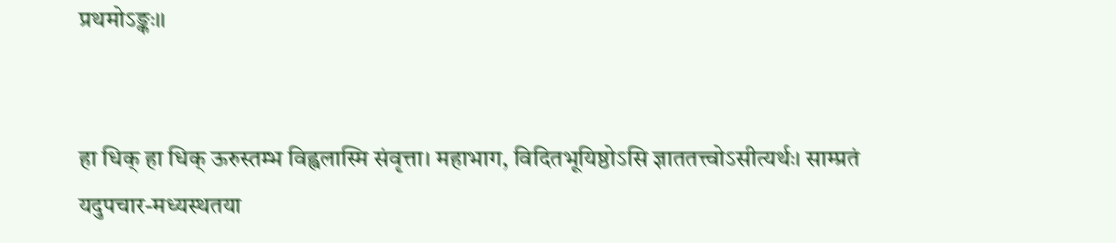प्रथमोऽङ्कः।।


हा धिक् हा धिक् ऊरुस्तम्भ विह्वलास्मि संवृत्ता। महाभाग, विदितभूयिष्ठोऽसि ज्ञाततत्त्वोऽसीत्यर्थः। साम्प्रतं यदुपचार-मध्यस्थतया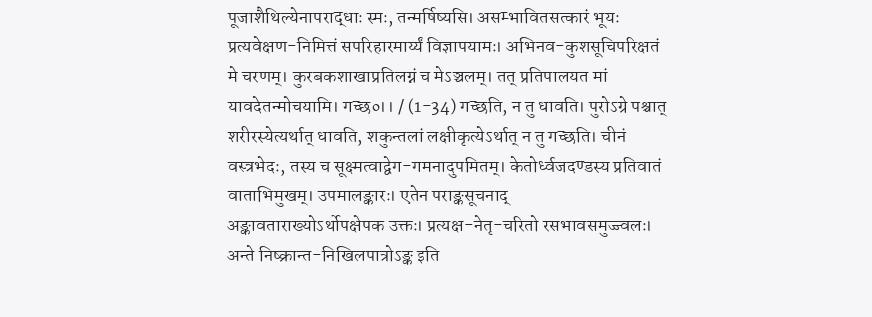पूजाशैथिल्येनापराद्धाः स्मः, तन्मर्षिष्यसि। असम्भावितसत्कारं भूयः प्रत्यवेक्षण-निमित्तं सपरिहारमार्य्यं विज्ञापयामः। अभिनव-कुशसूचिपरिक्षतं मे चरणम्। कुरबकशाखाप्रतिलग्नं च मेऽञ्चलम्। तत् प्रतिपालयत मां यावदेतन्मोचयामि। गच्छ०।। / (1-34) गच्छति, न तु धावति। पुरोऽग्रे पश्चात् शरीरस्येत्यर्थात् धावति, शकुन्तलां लक्षीकृत्येऽर्थात् न तु गच्छति। चीनं वस्त्रभेदः, तस्य च सूक्ष्मत्वाद्वेग-गमनादुपमितम्। केतोर्ध्वजदण्डस्य प्रतिवातं वाताभिमुखम्। उपमालङ्कारः। एतेन पराङ्कसूचनाद् अङ्कावताराख्योऽर्थोपक्षेपक उक्तः। प्रत्यक्ष-नेतृ-चरितो रसभावसमुज्ज्वलः। अन्ते निष्क्रान्त-निखिलपात्रोऽङ्क इति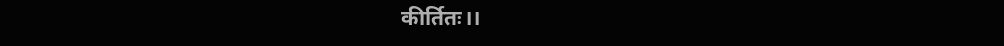कीर्तितः।।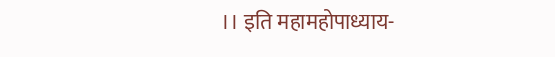।। इति महामहोपाध्याय-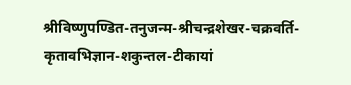श्रीविष्णुपण्डित-तनुजन्म-श्रीचन्द्रशेखर-चक्रवर्ति-कृतावभिज्ञान-शकुन्तल-टीकायां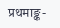प्रथमाङ्क-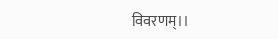विवरणम्।।